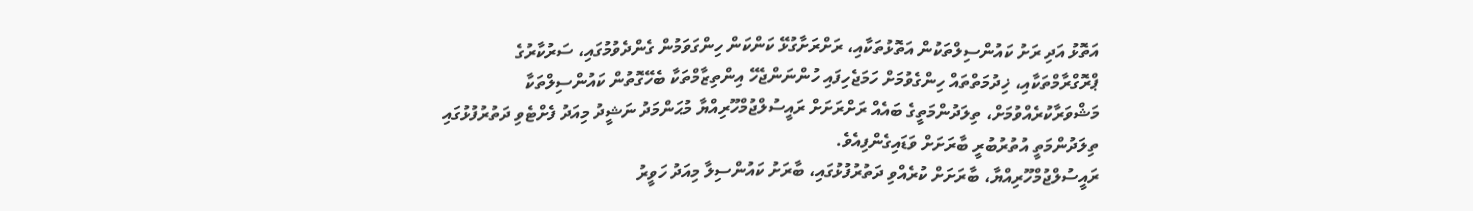އަތޮޅު އަދި ރަށު ކައުންސިލްތަކުން އަތޮޅުތަކާއި، ރަށްރަށާގުޅޭ ކަންކަން ހިންގަވަމުން ގެންދެވުމުގައި، ސަރުކާރުގެ ޕްރޮގްރާމްތަކާއި، ޚިދުމަތްތައް ހިންގެވުމަށް ހަމަޖެހިފައި ހުންނަންޖެހޭ އިންތިޒާމްތަކާ ބެހޭގޮތުން ކައުންސިލްތަކާ މަޝްވަރާކުރެއްވުމަށް، ތިލަދުންމަތީގެ ބައެއް ރަށްރަށަށް ރައީސުލްޖުމްހޫރިއްޔާ މުޙަންމަދު ނަޝީދު މިއަދު ފެށްޓެވި ދަތުރުފުޅުގައި ތިލަދުންމަތީ އުތުރުބުރީ ބާރަށަށް ވަޑައިގެންފިއެވެ.
ރައީސުލްޖުމްހޫރިއްޔާ، ބާރަށަށް ކުރެއްވި ދަތުރުފުޅުގައި، ބާރަށު ކައުންސިލާ މިއަދު ހަވީރު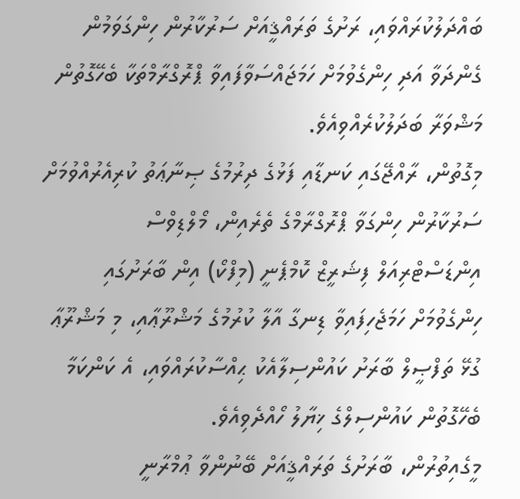ބައްދަލުކުރައްވައި، ރަށުގެ ތަރައްޤީއަށް ސަރުކާރުން ހިންގަވަމުން ގެންދަވާ އަދި ހިންގެވުމަށް ހަމަޖައްސަވާފައިވާ ޕްރޮގްރާމްތަކާ ބެހޭގޮތުން މަޝްވަރާ ބަދަލުކުރެއްވިއެވެ.
މިގޮތުން، ރާއްޖޭގައި ކަނޑާއި ފަޅުގެ ދިރުމުގެ ޞިނާޢަތު ކުރިއެރުއްވުމަށް ސަރުކާރުން ހިންގަވާ ޕްރޮގްރާމްގެ ތެރެއިން، މޯލްޑިވްސް އިންޑަސްޓްރިއަލް ފިޝަރީޒް ކޮމްޕެނީ (މިފްކޯ) އިން ބާރަށުގައި ހިންގެވުމަށް ހަމަޖެހިފައިވާ ޑިނގާ އާލާ ކުރުމުގެ މަޝްރޫޢާއި، މި މަޝްރޫޢާ ގުޅޭ ތަފްޞީލް ބާރަށު ކައުންސިލާއެކު ޙިއްސާކުރައްވައި، އެ ކަންކަމާ ބެހޭގޮތުން ކައުންސިލްގެ ޚިޔާލު ހޯއްދެވިއެވެ.
މީގެއިތުރުން، ބާރަށުގެ ތަރައްޤީއަށް ބޭނުންވާ ޢުމްރާނީ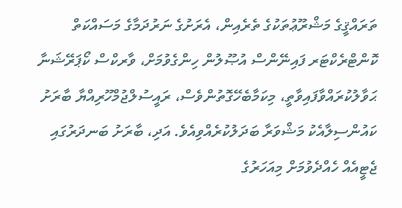ތަރައްޤީގެ މަޝްރޫޢުތަކުގެ ތެރެއިން، އެރަށުގެ ނަރުދަމާގެ މަސައްކަތް ކޮންޓްރެކްޓަރ ފައިނޭންސް އުޞޫލުން ހިންގެވުމަށް، ވާރކްސް ކޯޕަރޭޝަނާ ޙަވާލުކުރައްވާފައިވާތީ، މިކަމާބެހޭގޮތުންވެސް، ރައީސުލްޖުމްހޫރިއްޔާ ބާރަށު ކައުންސިލާއެކު މަޝްވަރާ ބަދަލުކުރެއްވިއެވެ. އަދި، ބާރަށު ބަނދަރުގައި ޖެޓީއެއް ހެއްދެވުމަށް މިއަހަރުގެ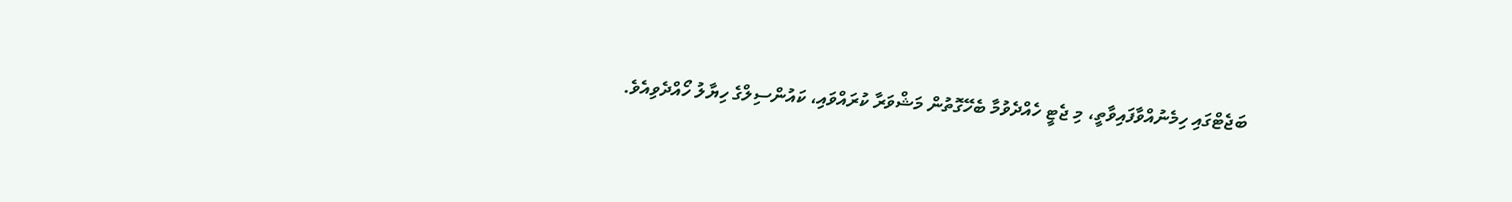ބަޖެޓްގައި ހިމެނުއްވާފައިވާތީ، މި ޖެޓީ ހެއްދެވުމާ ބެހޭގޮތުން މަޝްވަރާ ކުރައްވައި، ކައުންސިލްގެ ހިޔާލު ހޯއްދެވިއެވެ.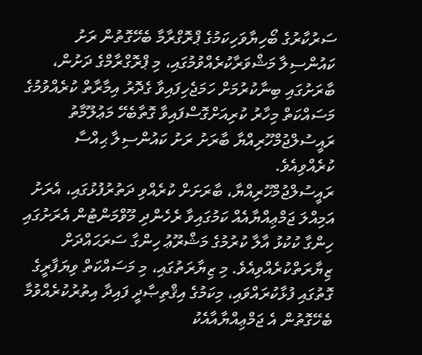ސަރުކާރުގެ ބޯހިޔާވަހިކަމުގެ ޕްރޮގްރާމާ ބެހޭގޮތުން ރަށު ކައުންސިލާ މަޝްވަރާކުރެއްވުމުގައި، މި ޕްރޮގްރާމްގެ ދަށުން، ބާރަށުގައި ބިނާކުރުމަށް ހަމަޖެހިފައިވާ ގެދޮރު އިމާރާތް ކުރެއްވުމުގެ މަސައްކަތް މިހާރު ކުރިއަށްގޮސްފައިވާ ގޮތާބެހޭ މަޢުލޫމާތު ރައީސުލްޖުމްހޫރިއްޔާ ބާރަށު ރަށު ކައުންސިލާ ޙިއްސާ ކުރެއްވިއެވެ.
ރައީސުލްޖުމްހޫރިއްޔާ، ބާރަށަށް ކުރެއްވި ދަތުރުފުޅުގައި، އެރަށު އަމިއްލަ ޖަމްޢިއްޔާއެއް ކަމުގައިވާ ރެހެންދި މޫވްމަންޓުން އެރަށުގައި ހިންގާ ކުކުޅު އާލާ ކުރުމުގެ މަޝްރޫޢު ހިންގާ ސަރަޙައްދަށް ޒިޔާރަތްކުރެއްވިއެވެ. މި ޒިޔާރަތުގައި، މި މަސައްކަތް ވިޔަފާރީގެ ގޮތުގައި ފުޅާކުރައްވައި، މިކަމުގެ އިޤްތިޞާދީ ފައިދާ އިތުރުކުރެއްވުމާ ބެހޭގޮތުން އެ ޖަމްޢިއްޔާއާއެކު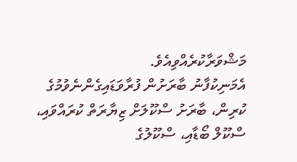މަޝްވަރާކުރެއްވިއެވެ.
އެމަނިކުފާނު ބާރަށުން ފުރާވަޑައިގެންނެވުމުގެ ކުރިން، ބާރަށު ސްކޫލަށް ޒިޔާރަތް ކުރައްވައި، ސްކޫލް ބޯޑާއި، ސްކޫލުގެ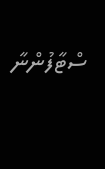ސްޓާފުންނާ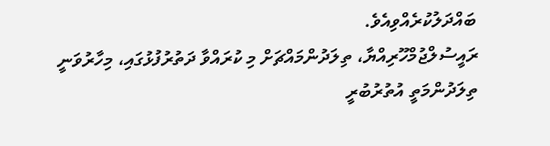ބައްދަލުކުރެއްވިއެވެ.
ރައީސުލްޖުމްހޫރިއްޔާ، ތިލަދުންމައްޗަށް މި ކުރައްވާ ދަތުރުފުޅުގައި، މިހާރުވަނީ ތިލަދުންމަތީ އުތުރުބުރީ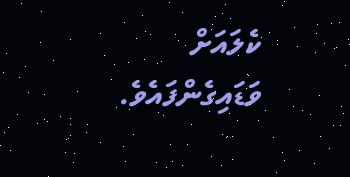ކެލައަށް ވަޑައިގެންފައެވެ.